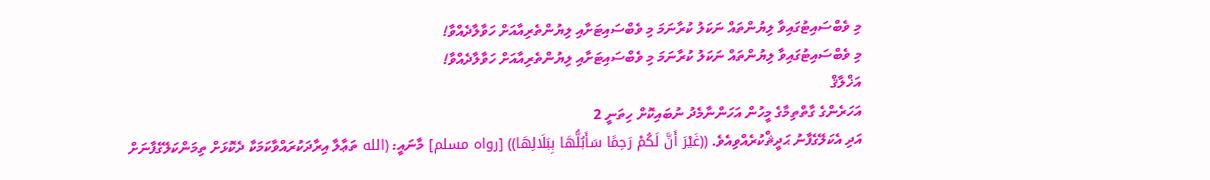މި ވެބްސައިޓުގައިވާ ލިޔުންތައް ނަކަލު ކުރާނަމަ މި ވެބްސައިޓަށާއި ލިޔުންތެރިއާއަށް ހަވާލާދެއްވާ!
މި ވެބްސައިޓުގައިވާ ލިޔުންތައް ނަކަލު ކުރާނަމަ މި ވެބްސައިޓަށާއި ލިޔުންތެރިއާއަށް ހަވާލާދެއްވާ!
އަޚްލާޤް
އަހަރެންގެ ގާތްތިމާގެ މީހުން އަހަންނާމެދު ނުބައިކޮށް ހިތަނީ 2
އަދި އެކަލޭގެފާނު ޙަދީޘްކުރެއްވިއެވެ. ((غَيْرَ أَنَّ لَكُمْ رَحِمًا سَأَبُلُّهَا بِبَلَالِهَا)) [رواه مسلم] މާނައީ: (الله ތަޢާލާ އިރާދަކުރައްވާކަމަކާ ދެކޮޅަށް ތިމަންކަލޭގެފާނަށް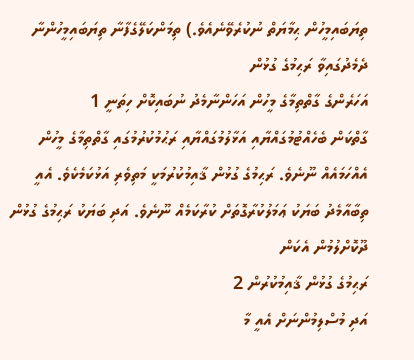ތިޔަބައިމީހުން ޙިމާޔަތް ނުކުރެވޭނެއެވެ.) ތިމަންކަލޭގެފާނާ ތިޔަބައިމީހުންނާ ދެމެދުގައިވާ ރަޙިމުގެ ގުޅުން
އަހަރެންގެ ގާތްތިމާގެ މީހުން އަހަންނާމެދު ނުބައިކޮށް ހިތަނީ 1
ގާތްކަން ބެހެއްޓުމުގައްޔާއި އަޅާލުމުގައްޔާއި ރަޙުމުކުރުމުގައި ގާތްތިމާގެ މީހުން އެއްހަމައެއް ނޫނެވެ. ރަޙިމުގެ ގުޅުން ޤާއިމުކުރުމަކީ މަތިވެރި އަޅުކަމެކެވެ. އެއީ ތިބާއާމެދު ބަޔަކު ޢަމަލުކުރާގޮތަށް ކުރާކަމެއް ނޫނެވެ. އަދި ބަޔަކު ރަޙިމުގެ ގުޅުން ދޫކޮށްލުމުން އެކަން
ރަޙިމުގެ ގުޅުން ޤާއިމުކުރުން 2
އަދި މުސްލިމުންނަށް އެއީ މާ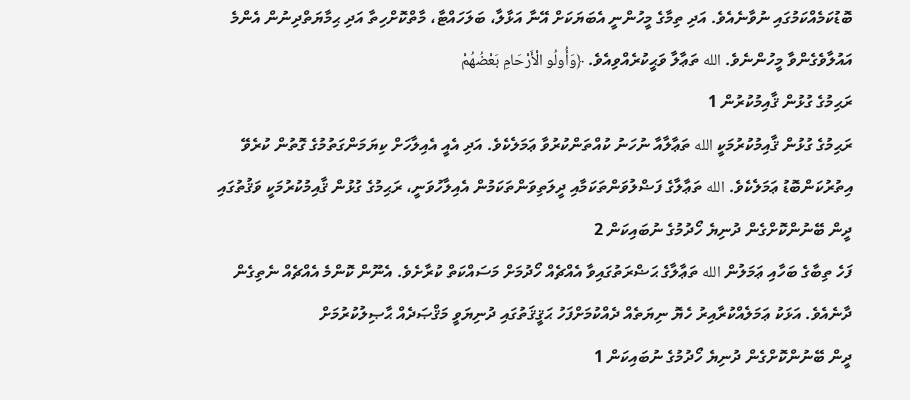ބޮޑުކަމެއްކަމުގައި ނުވާނެއެވެ. އަދި ތިމާގެ މީހުންނީ އެބަޔަކަށް އޭނާ އަޅާލާ، ބަލަހައްޓާ، މާތްކޮށްހިތާ އަދި ޙިމާޔަތްދިނުން އެންމެ އައުލާވެގެންވާ މީހުންނެވެ. الله ތަޢާލާ ވަޙީކުރެއްވިއެވެ. ﴿وَأُولُو الْأَرْحَامِ بَعْضُهُمْ
ރަޙިމުގެ ގުޅުން ޤާއިމުކުރުން 1
ރަޙިމުގެ ގުޅުން ޤާއިމުކުރުމަކީ الله ތަޢާލާއާ ނުހަނު ކުއްތަންކުރުވާ ޢަމަލެކެވެ. އަދި އެއީ އެއިލާހަށް ކިޔަމަންގަތުމުގެ ގޮތުން ކުރެވޭ އިތުރުކަންބޮޑު ޢަމަލެކެވެ. الله ތަޢާލާގެ ފަޟްލުވަންތަކަމާއި ދީލަތިވަންތަކަމުން އެއިލާހުވަނީ، ރަޙިމުގެ ގުޅުން ޤާއިމުކުރުމަކީ ވަޤުތުގައި
ދީން ބޭނުންކޮށްގެން ދުނިޔެ ހޯދުމުގެ ނުބައިކަން 2
ފަހެ ތިބާގެ ބަހާއި ޢަމަލުން الله ތަޢާލާގެ ޙަޟްރަތުގައިވާ އެއްޗެއް ހޯދުމަށް މަސައްކަތް ކުރާށެވެ. އެނޫން ކޮންމެ އެއްޗެއް ނެތިގެން ދާނެއެވެ. އަޅަކު ޢަމަލެއްކުރާއިރު ހެޔޮ ނިޔަތެއް ދެއްކުމަށްފަހު ޙަޤީޤަތުގައި ދުނިޔަވީ މަޤްޞަދެއް ޙާޞިލުކުރުމަށް
ދީން ބޭނުންކޮށްގެން ދުނިޔެ ހޯދުމުގެ ނުބައިކަން 1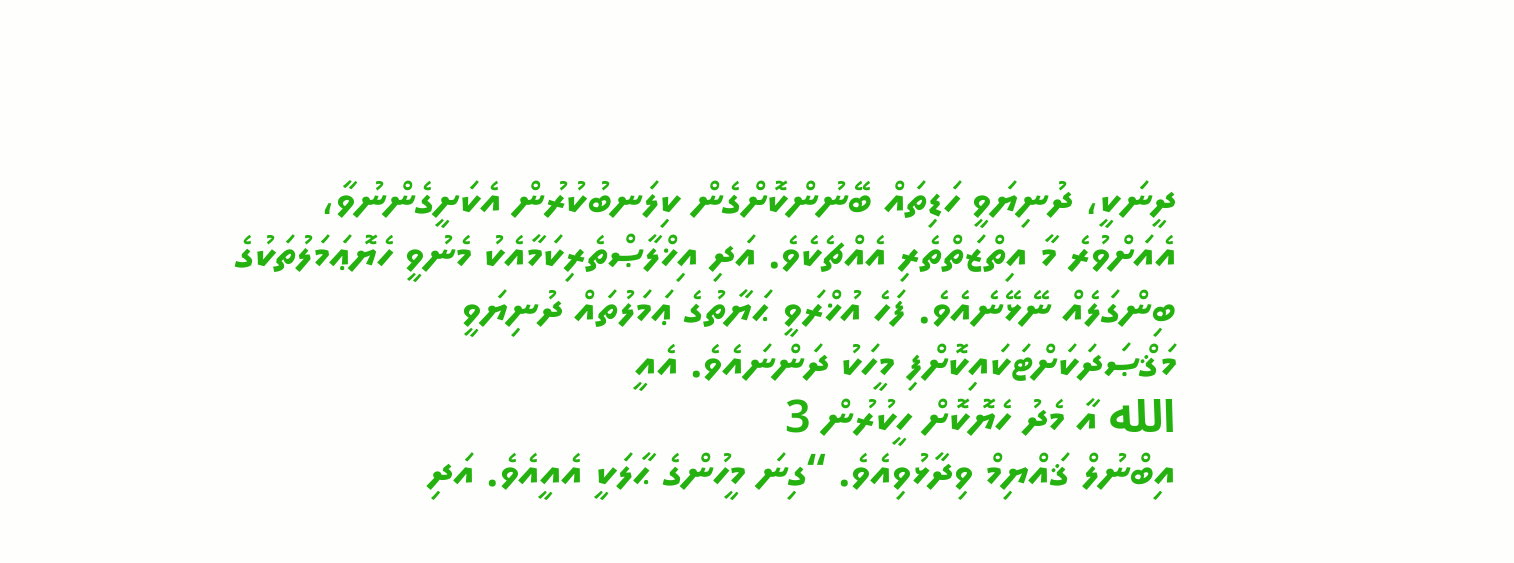ދީނަކީ، ދުނިޔަވީ ހަޑިތައް ބޭނުންކޮށްގެން ކިލަނބުކުރުން އެކަށީގެންނުވާ، އެއަށްވުރެ މާ އިތްޒަތްތެރި އެއްޗެކެވެ. އަދި އިޚްލާޞްތެރިކަމާއެކު މެނުވީ ހެޔޮޢަމަލުތަކުގެ ބިންގަލެއް ނޭޅޭނެއެވެ. ފަހެ އުޚްރަވީ ޙަޔާތުގެ ޢަމަލުތައް ދުނިޔަވީ މަޤްޞަދަކަށްޓަކައިކޮށްފި މީހަކު ދަންނައެވެ. އެއީ
الله އާ މެދު ހެޔޮކޮށް ހީކުރުން 3
އިބްނުލް ޤައްޔިމް ވިދާޅުވިއެވެ. “ގިނަ މީހުންގެ ޙާލަކީ އެއީއެވެ. އަދި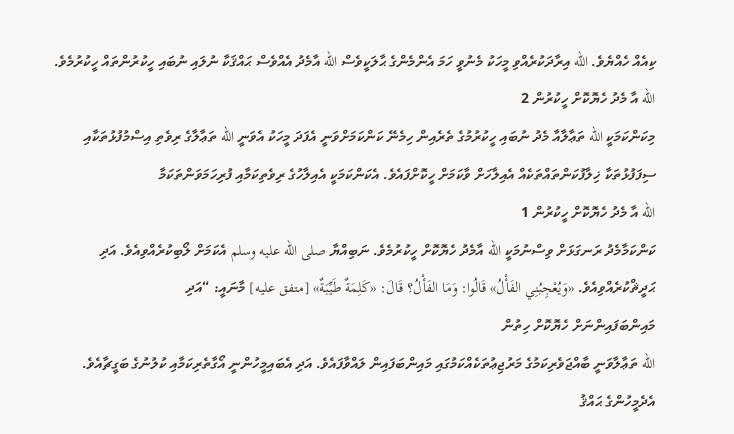ކިއެއް ހެއްޔެވެ. الله އިރާދަކުރެއްވި މީހަކު މެނުވީ ހަމަ އެންމެންގެ ޙާލަކީވެސް الله އާމެދު އެއްވެސް ޙައްޤަކާ ނުލައި ނުބައި ހީކުރުންތައް ހީކުރުމެވެ.
الله އާ މެދު ހެޔޮކޮށް ހީކުރުން 2
މިކަންކަމަކީ الله ތަޢާލާއާ މެދު ނުބައި ހީކުރުމުގެ ތެރެއިން ހިމެނޭ ކަންކަމަށްވަނީ އެފަދަ މީހަކު އެވަނީ الله ތަޢާލާގެ ރިވެތި އިސްމުފުޅުތަކާއި ސިފަފުޅުތަކާ ޚިލާފުކަންތައްތަކެއް އެއިލާހަށް ވާކަމަށް ހީކޮށްފައެވެ. އެކަންކަމަކީ އެއިލާހުގެ ރިވެތިކަމާއި ފުރިހަމަވަންތަކަމާ
الله އާ މެދު ހެޔޮކޮށް ހީކުރުން 1
ކަންކަމާމެދު ރަނގަޅަށް ވިސްނުމަކީ الله އާމެދު ހެޔޮކޮށް ހީކުރުމެވެ. ނަބިއްޔާ صلى الله عليه وسلم އެކަމަށް ލޯބިކުރެއްވިއެވެ. އަދި ޙަދީޘްކުރެއްވިއެވެ. «وَيُعْجِبُنِي الفَأْلُ» قَالُوا: وَمَا الفَأْلُ؟ قَالَ: «كَلِمَةٌ طَيِّبَةٌ» [متفق عليه] މާނައީ: “އަދި
މައިންބަފައިންނަށް ހެޔޮކޮށް ހިތުން
الله ތަޢާލާވަނީ ބާއްޖަވެރިކަމުގެ މަރުޖިޢުތަކެއްކަމުގައި މައިންބަފައިން ލައްވާފައެވެ. އަދި އެބައިމީހުންނީ އޯގާތެރިކަމާއި ކުލުނުގެ ބަގީޗާއެވެ. އެދެމީހުންގެ ޙައްޤު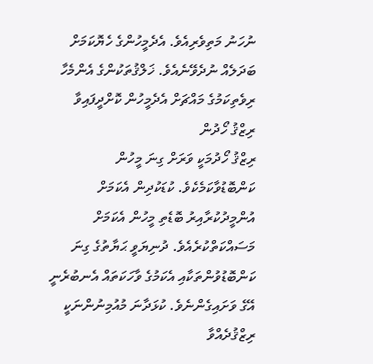ނުހަނު މަތިވެރިއެވެ. އެދެމީހުންގެ ހެޔޮކަމަށް ބަދަލެއް ނުދެވޭނެއެވެ. ޚަލްޤުތަކުންގެ އެންމެހާ ރިވެތިކަމުގެ މައްޗަށް އެދެމީހުން ކޮށްދީފައިވާ
ރިޒްޤު ހޯދުން
ރިޒްޤު ހޯދުމަކީ ވަރަށް ގިނަ މީހުން ކަންބޮޑުވާކަމެކެވެ. ކުޑަކުދިން އެކަމަށް އުންމީދުކުރާއިރު ބޮޑެތި މީހުން އެކަމަށް މަސައްކަތްކުރެއެވެ. ދުނިޔަވީ ޙަޔާތުގެ ގިނަ ކަންބޮޑުވުންތަކާއި އެކަމުގެ ވާހަކަތައް އެނބުރެނީ އޭގެ ވަށައިގެންނެވެ. ކުޅަދާނަ މުއުމިނުންނަކީ ރިޒްޤުދެއްވާ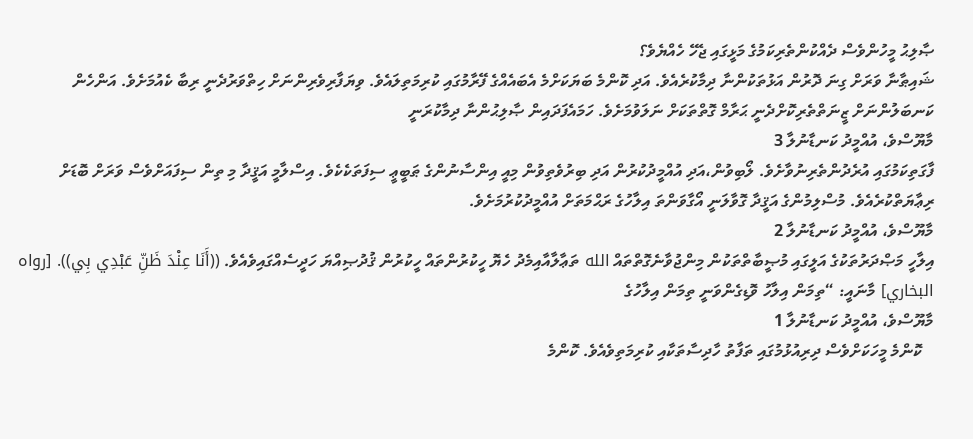ޞާލިޙު މީހުންވެސް ދެއްކުންތެރިކަމުގެ މަޅީގައި ޖެހޭ ހެއްޔެވެ؟
ޝައިޠާނާ ވަރަށް ގިނަ ދޮރުން އަޅުތަކުންނާ ދިމާކުރެއެވެ. އަދި ކޮންމެ ބަޔަކަށްމެ އެބައެއްގެ ފޭރާމުގައި ކުރިމަތިލައެވެ. ވިޔަފާރިވެރިންނަށް ހިތްވަރުދެނީ ރިބާ ކެއުމަށެވެ. އަންހެން ކަނބަލުންނަށް ޒީނަތްތެރިކޮށްދެނީ ޙަރާމް ގޮތްތަކަށް ނަލަވުމަށެވެ. ހަމައެފަދައިން ޞާލިޙުންނާ ދިމާކުރަނީ
މާޔޫސްވެ، އުއްމީދު ކަނޑާނުލާ 3
ފާގަތިކަމުގައި އުރެދުންތެރިނުވާށެވެ. ލޯބިވުން،އަދި އުއްމީދުކުރުން އަދި ބިރުވެތިވުން މިއީ އިންސާނުންގެ ޠަބީޢީ ސިފަތަކެކެވެ. އިސްލާމީ އަޤީދާ މި ތިން ސިފައަށްވެސް ވަރަށް ބޮޑަށް ރިޢާޔަތްކުރެއެވެ. މުސްލިމުންގެ އަޤީދާ ގޮވާލަނީ އޯގާވަންތަ އިލާހުގެ ރަޙްމަތަށް އުއްމީދުކުރުމަށެވެ.
މާޔޫސްވެ، އުއްމީދު ކަނޑާނުލާ 2
އިލާހީ މަޞްދަރުތަކުގެ އަލީގައި މުޞީބާތްތަކުން މިންޖުވާނެގޮތްތައް الله ތަޢާލާއާއިމެދު ހެޔޮ ހީކުރުންތައް ހީކުރުން ޤުދުޞިއްޔަ ހަދީސެއްގައިވެއެވެ. ((أَنَا عِنْدَ ظَنِّ عَبْدِي بِي)). [رواه البخاري] މާނައީ: “ތިމަން އިލާހު ވޮޑިގެންވަނީ ތިމަން އިލާހުގެ
މާޔޫސްވެ، އުއްމީދު ކަނޑާނުލާ 1
   ކޮންމެ މީހަކަށްވެސް ދިރިއުޅުމުގައި ތަފާތު ހާދިސާތަކާއި ކުރިމަތިވެއެވެ. ކޮންމެ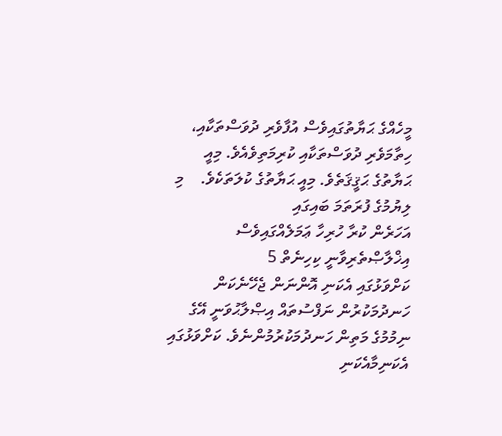މީހެއްގެ ޙަޔާތުގައިވެސް އުފާވެރި ދުވަސްތަކާއި، ހިތާމަވެރި ދުވަސްތަކާއި ކުރިމަތިވެއެވެ. މިއީ ޙަޔާތުގެ ޙަޤީޤަތެވެ. މިއީ ޙަޔާތުގެ ކުލަތަކެވެ.    މި ލިޔުމުގެ ފުރަތަމަ ބައިގައި
އަހަރެން ކުރާ ހުރިހާ ޢަމަލެއްގައިވެސް އިޚްލާޞްތެރިވާނީ ކިހިނެތް 5
ކަށްވަޅުގައި އެކަނި އޮންނަން ޖެހޭނެކަން ހަނދުމަކުރުން ނަފްސުތައް އިޞްލާޙުވަނީ އޭގެ ނިމުމުގެ މަތިން ހަނދުމަކުރުމުންނެވެ. ކަށްވަޅުގައި އެކަނިމާއެކަނި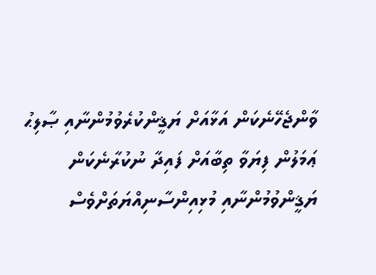ވާންޖެހޭނެކަން އަޅާއަށް ޔަޤީންކުރެވުމުންނާއި ޞާލިޙު ޢަމަލުން ފިޔަވާ ތިބާއަށް ފައިދާ ނުކުރާނެކަން ޔަޤީންވުމުންނާއި މުޅިއިންސާނިއްޔަތަށްވެސް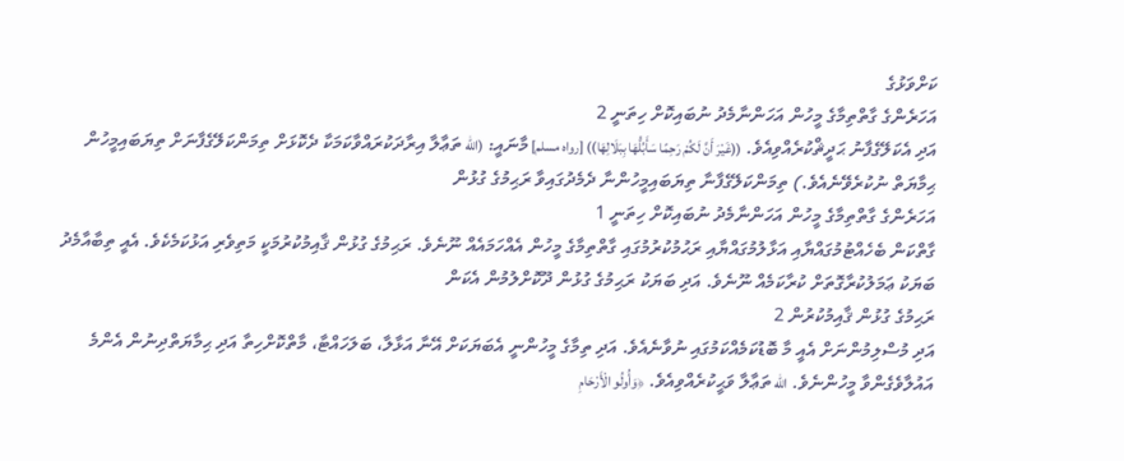ކަށްވަޅުގެ
އަހަރެންގެ ގާތްތިމާގެ މީހުން އަހަންނާމެދު ނުބައިކޮށް ހިތަނީ 2
އަދި އެކަލޭގެފާނު ޙަދީޘްކުރެއްވިއެވެ. ((غَيْرَ أَنَّ لَكُمْ رَحِمًا سَأَبُلُّهَا بِبَلَالِهَا)) [رواه مسلم] މާނައީ: (الله ތަޢާލާ އިރާދަކުރައްވާކަމަކާ ދެކޮޅަށް ތިމަންކަލޭގެފާނަށް ތިޔަބައިމީހުން ޙިމާޔަތް ނުކުރެވޭނެއެވެ.) ތިމަންކަލޭގެފާނާ ތިޔަބައިމީހުންނާ ދެމެދުގައިވާ ރަޙިމުގެ ގުޅުން
އަހަރެންގެ ގާތްތިމާގެ މީހުން އަހަންނާމެދު ނުބައިކޮށް ހިތަނީ 1
ގާތްކަން ބެހެއްޓުމުގައްޔާއި އަޅާލުމުގައްޔާއި ރަޙުމުކުރުމުގައި ގާތްތިމާގެ މީހުން އެއްހަމައެއް ނޫނެވެ. ރަޙިމުގެ ގުޅުން ޤާއިމުކުރުމަކީ މަތިވެރި އަޅުކަމެކެވެ. އެއީ ތިބާއާމެދު ބަޔަކު ޢަމަލުކުރާގޮތަށް ކުރާކަމެއް ނޫނެވެ. އަދި ބަޔަކު ރަޙިމުގެ ގުޅުން ދޫކޮށްލުމުން އެކަން
ރަޙިމުގެ ގުޅުން ޤާއިމުކުރުން 2
އަދި މުސްލިމުންނަށް އެއީ މާ ބޮޑުކަމެއްކަމުގައި ނުވާނެއެވެ. އަދި ތިމާގެ މީހުންނީ އެބަޔަކަށް އޭނާ އަޅާލާ، ބަލަހައްޓާ، މާތްކޮށްހިތާ އަދި ޙިމާޔަތްދިނުން އެންމެ އައުލާވެގެންވާ މީހުންނެވެ. الله ތަޢާލާ ވަޙީކުރެއްވިއެވެ. ﴿وَأُولُو الْأَرْحَامِ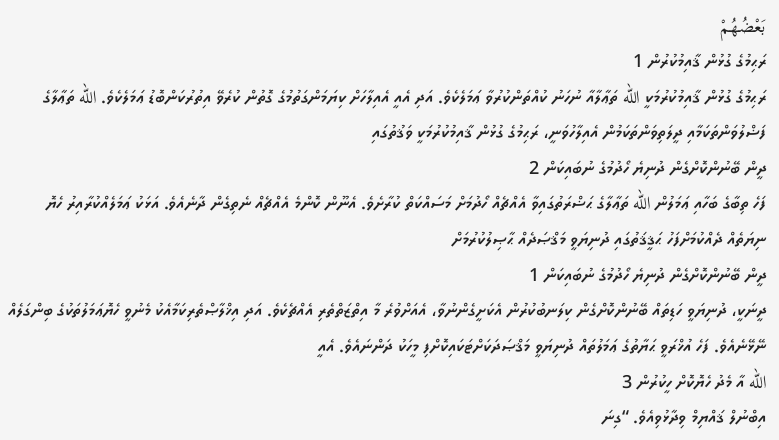بَعْضُهُمْ
ރަޙިމުގެ ގުޅުން ޤާއިމުކުރުން 1
ރަޙިމުގެ ގުޅުން ޤާއިމުކުރުމަކީ الله ތަޢާލާއާ ނުހަނު ކުއްތަންކުރުވާ ޢަމަލެކެވެ. އަދި އެއީ އެއިލާހަށް ކިޔަމަންގަތުމުގެ ގޮތުން ކުރެވޭ އިތުރުކަންބޮޑު ޢަމަލެކެވެ. الله ތަޢާލާގެ ފަޟްލުވަންތަކަމާއި ދީލަތިވަންތަކަމުން އެއިލާހުވަނީ، ރަޙިމުގެ ގުޅުން ޤާއިމުކުރުމަކީ ވަޤުތުގައި
ދީން ބޭނުންކޮށްގެން ދުނިޔެ ހޯދުމުގެ ނުބައިކަން 2
ފަހެ ތިބާގެ ބަހާއި ޢަމަލުން الله ތަޢާލާގެ ޙަޟްރަތުގައިވާ އެއްޗެއް ހޯދުމަށް މަސައްކަތް ކުރާށެވެ. އެނޫން ކޮންމެ އެއްޗެއް ނެތިގެން ދާނެއެވެ. އަޅަކު ޢަމަލެއްކުރާއިރު ހެޔޮ ނިޔަތެއް ދެއްކުމަށްފަހު ޙަޤީޤަތުގައި ދުނިޔަވީ މަޤްޞަދެއް ޙާޞިލުކުރުމަށް
ދީން ބޭނުންކޮށްގެން ދުނިޔެ ހޯދުމުގެ ނުބައިކަން 1
ދީނަކީ، ދުނިޔަވީ ހަޑިތައް ބޭނުންކޮށްގެން ކިލަނބުކުރުން އެކަށީގެންނުވާ، އެއަށްވުރެ މާ އިތްޒަތްތެރި އެއްޗެކެވެ. އަދި އިޚްލާޞްތެރިކަމާއެކު މެނުވީ ހެޔޮޢަމަލުތަކުގެ ބިންގަލެއް ނޭޅޭނެއެވެ. ފަހެ އުޚްރަވީ ޙަޔާތުގެ ޢަމަލުތައް ދުނިޔަވީ މަޤްޞަދަކަށްޓަކައިކޮށްފި މީހަކު ދަންނައެވެ. އެއީ
الله އާ މެދު ހެޔޮކޮށް ހީކުރުން 3
އިބްނުލް ޤައްޔިމް ވިދާޅުވިއެވެ. “ގިނަ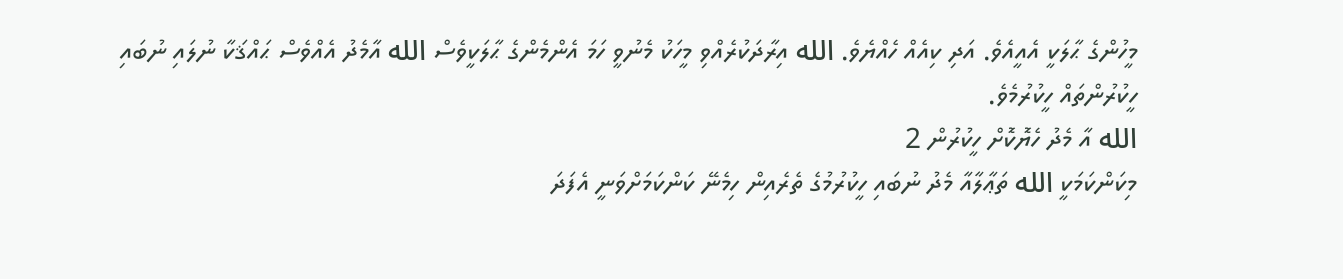މީހުންގެ ޙާލަކީ އެއީއެވެ. އަދި ކިއެއް ހެއްޔެވެ. الله އިރާދަކުރެއްވި މީހަކު މެނުވީ ހަމަ އެންމެންގެ ޙާލަކީވެސް الله އާމެދު އެއްވެސް ޙައްޤަކާ ނުލައި ނުބައި ހީކުރުންތައް ހީކުރުމެވެ.
الله އާ މެދު ހެޔޮކޮށް ހީކުރުން 2
މިކަންކަމަކީ الله ތަޢާލާއާ މެދު ނުބައި ހީކުރުމުގެ ތެރެއިން ހިމެނޭ ކަންކަމަށްވަނީ އެފަދަ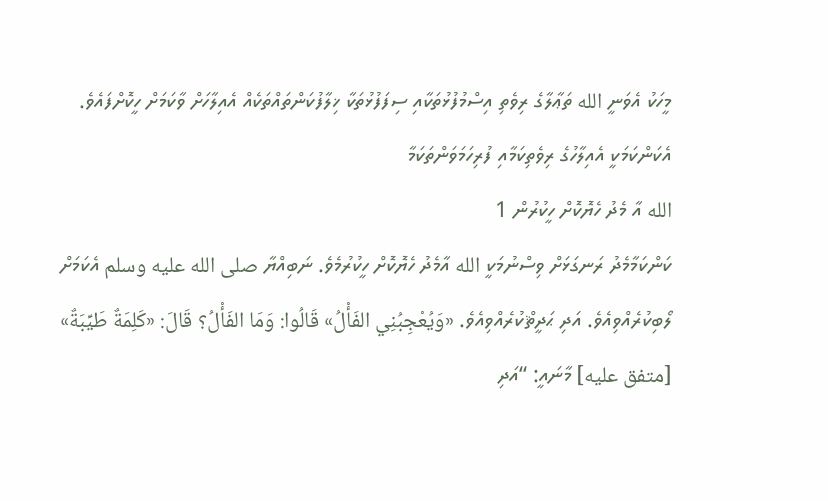މީހަކު އެވަނީ الله ތަޢާލާގެ ރިވެތި އިސްމުފުޅުތަކާއި ސިފަފުޅުތަކާ ޚިލާފުކަންތައްތަކެއް އެއިލާހަށް ވާކަމަށް ހީކޮށްފައެވެ. އެކަންކަމަކީ އެއިލާހުގެ ރިވެތިކަމާއި ފުރިހަމަވަންތަކަމާ
الله އާ މެދު ހެޔޮކޮށް ހީކުރުން 1
ކަންކަމާމެދު ރަނގަޅަށް ވިސްނުމަކީ الله އާމެދު ހެޔޮކޮށް ހީކުރުމެވެ. ނަބިއްޔާ صلى الله عليه وسلم އެކަމަށް ލޯބިކުރެއްވިއެވެ. އަދި ޙަދީޘްކުރެއްވިއެވެ. «وَيُعْجِبُنِي الفَأْلُ» قَالُوا: وَمَا الفَأْلُ؟ قَالَ: «كَلِمَةٌ طَيِّبَةٌ» [متفق عليه] މާނައީ: “އަދި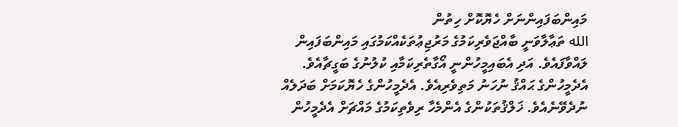މައިންބަފައިންނަށް ހެޔޮކޮށް ހިތުން
الله ތަޢާލާވަނީ ބާއްޖަވެރިކަމުގެ މަރުޖިޢުތަކެއްކަމުގައި މައިންބަފައިން ލައްވާފައެވެ. އަދި އެބައިމީހުންނީ އޯގާތެރިކަމާއި ކުލުނުގެ ބަގީޗާއެވެ. އެދެމީހުންގެ ޙައްޤު ނުހަނު މަތިވެރިއެވެ. އެދެމީހުންގެ ހެޔޮކަމަށް ބަދަލެއް ނުދެވޭނެއެވެ. ޚަލްޤުތަކުންގެ އެންމެހާ ރިވެތިކަމުގެ މައްޗަށް އެދެމީހުން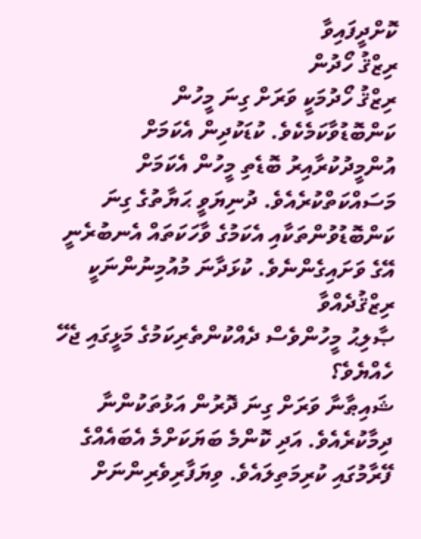ކޮށްދީފައިވާ
ރިޒްޤު ހޯދުން
ރިޒްޤު ހޯދުމަކީ ވަރަށް ގިނަ މީހުން ކަންބޮޑުވާކަމެކެވެ. ކުޑަކުދިން އެކަމަށް އުންމީދުކުރާއިރު ބޮޑެތި މީހުން އެކަމަށް މަސައްކަތްކުރެއެވެ. ދުނިޔަވީ ޙަޔާތުގެ ގިނަ ކަންބޮޑުވުންތަކާއި އެކަމުގެ ވާހަކަތައް އެނބުރެނީ އޭގެ ވަށައިގެންނެވެ. ކުޅަދާނަ މުއުމިނުންނަކީ ރިޒްޤުދެއްވާ
ޞާލިޙު މީހުންވެސް ދެއްކުންތެރިކަމުގެ މަޅީގައި ޖެހޭ ހެއްޔެވެ؟
ޝައިޠާނާ ވަރަށް ގިނަ ދޮރުން އަޅުތަކުންނާ ދިމާކުރެއެވެ. އަދި ކޮންމެ ބަޔަކަށްމެ އެބައެއްގެ ފޭރާމުގައި ކުރިމަތިލައެވެ. ވިޔަފާރިވެރިންނަށް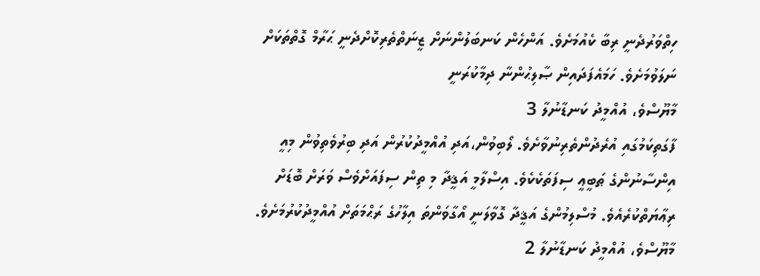ހިތްވަރުދެނީ ރިބާ ކެއުމަށެވެ. އަންހެން ކަނބަލުންނަށް ޒީނަތްތެރިކޮށްދެނީ ޙަރާމް ގޮތްތަކަށް ނަލަވުމަށެވެ. ހަމައެފަދައިން ޞާލިޙުންނާ ދިމާކުރަނީ
މާޔޫސްވެ، އުއްމީދު ކަނޑާނުލާ 3
ފާގަތިކަމުގައި އުރެދުންތެރިނުވާށެވެ. ލޯބިވުން،އަދި އުއްމީދުކުރުން އަދި ބިރުވެތިވުން މިއީ އިންސާނުންގެ ޠަބީޢީ ސިފަތަކެކެވެ. އިސްލާމީ އަޤީދާ މި ތިން ސިފައަށްވެސް ވަރަށް ބޮޑަށް ރިޢާޔަތްކުރެއެވެ. މުސްލިމުންގެ އަޤީދާ ގޮވާލަނީ އޯގާވަންތަ އިލާހުގެ ރަޙްމަތަށް އުއްމީދުކުރުމަށެވެ.
މާޔޫސްވެ، އުއްމީދު ކަނޑާނުލާ 2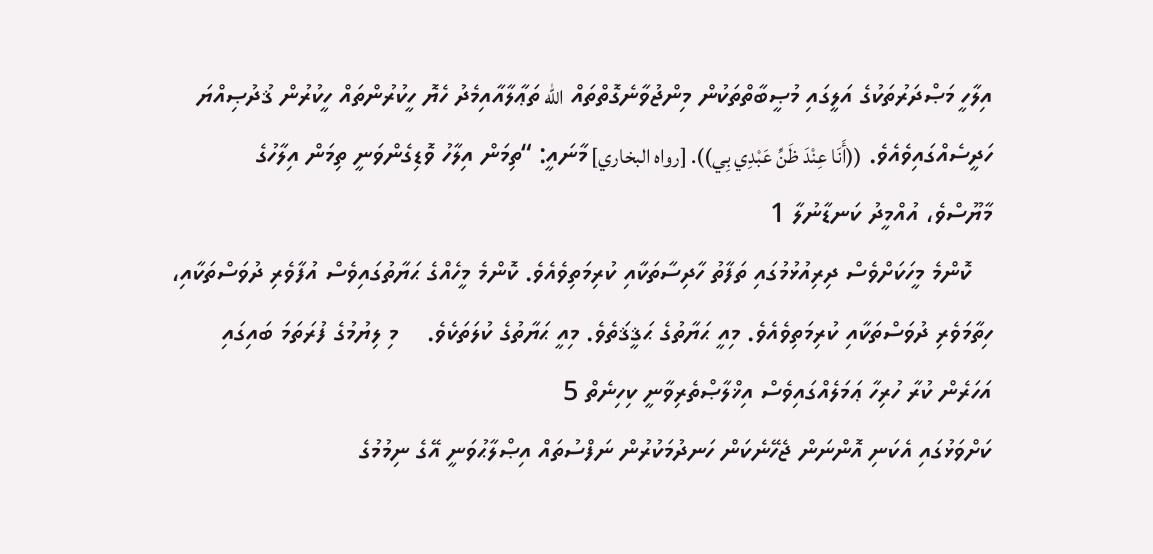އިލާހީ މަޞްދަރުތަކުގެ އަލީގައި މުޞީބާތްތަކުން މިންޖުވާނެގޮތްތައް الله ތަޢާލާއާއިމެދު ހެޔޮ ހީކުރުންތައް ހީކުރުން ޤުދުޞިއްޔަ ހަދީސެއްގައިވެއެވެ. ((أَنَا عِنْدَ ظَنِّ عَبْدِي بِي)). [رواه البخاري] މާނައީ: “ތިމަން އިލާހު ވޮޑިގެންވަނީ ތިމަން އިލާހުގެ
މާޔޫސްވެ، އުއްމީދު ކަނޑާނުލާ 1
   ކޮންމެ މީހަކަށްވެސް ދިރިއުޅުމުގައި ތަފާތު ހާދިސާތަކާއި ކުރިމަތިވެއެވެ. ކޮންމެ މީހެއްގެ ޙަޔާތުގައިވެސް އުފާވެރި ދުވަސްތަކާއި، ހިތާމަވެރި ދުވަސްތަކާއި ކުރިމަތިވެއެވެ. މިއީ ޙަޔާތުގެ ޙަޤީޤަތެވެ. މިއީ ޙަޔާތުގެ ކުލަތަކެވެ.    މި ލިޔުމުގެ ފުރަތަމަ ބައިގައި
އަހަރެން ކުރާ ހުރިހާ ޢަމަލެއްގައިވެސް އިޚްލާޞްތެރިވާނީ ކިހިނެތް 5
ކަށްވަޅުގައި އެކަނި އޮންނަން ޖެހޭނެކަން ހަނދުމަކުރުން ނަފްސުތައް އިޞްލާޙުވަނީ އޭގެ ނިމުމުގެ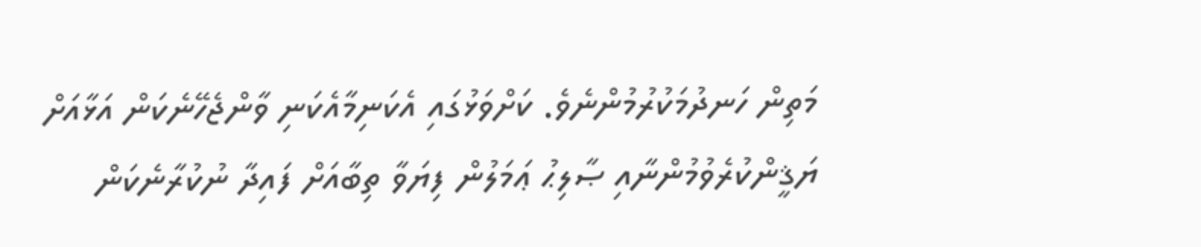މަތިން ހަނދުމަކުރުމުންނެވެ. ކަށްވަޅުގައި އެކަނިމާއެކަނި ވާންޖެހޭނެކަން އަޅާއަށް ޔަޤީންކުރެވުމުންނާއި ޞާލިޙު ޢަމަލުން ފިޔަވާ ތިބާއަށް ފައިދާ ނުކުރާނެކަން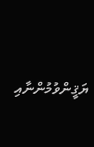ޔަޤީންވުމުންނާއި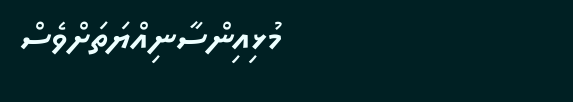މުޅިއިންސާނިއްޔަތަށްވެސް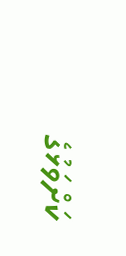ކަށްވަޅުގެ